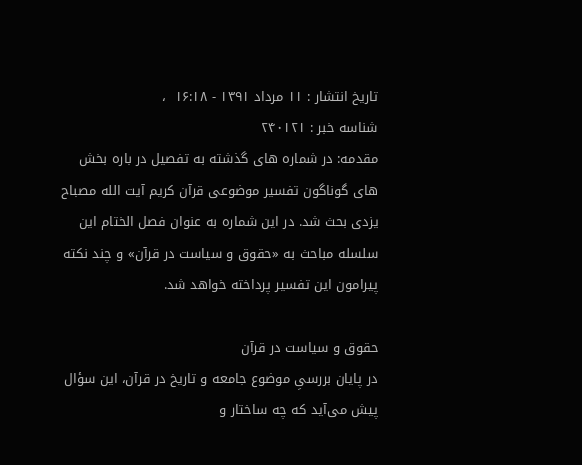تاریخ انتشار : ۱۱ مرداد ۱۳۹۱ - ۱۶:۱۸  ،
شناسه خبر : ۲۴۰۱۲۱
مقدمه: در شماره های گذشته به تفصیل در باره بخش های گوناگون تفسیر موضوعی قرآن کریم آیت الله مصباح یزدی بحث شد. در این شماره به عنوان فصل الختام این سلسله مباحث به «حقوق و سیاست در قرآن» و چند نکته پیرامون این تفسیر پرداخته خواهد شد.

حقوق و سیاست در قرآن
در پایان بررسیِ موضوع جامعه و تاریخ در قرآن، این سؤال پیش می‌‌آید که چه ساختار و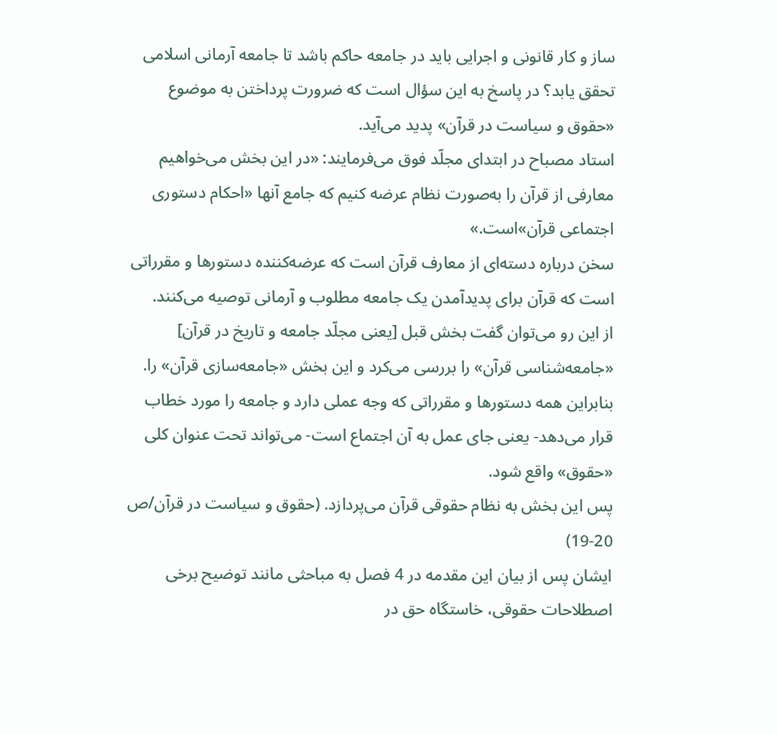ساز و کار قانونی و اجرایی باید در جامعه حاکم باشد تا جامعه آرمانی اسلامی تحقق یابد؟ در پاسخ به این سؤال است که ضرورت پرداختن به موضوع «حقوق و سیاست در قرآن» پدید می‌‌آید.
استاد مصباح در ابتدای مجلّد فوق می‌فرمایند: «در این بخش می‌خواهیم معارفی از قرآن را به‌صورت نظام عرضه کنیم که جامع آنها «احکام دستوری اجتماعی قرآن»است.»
سخن درباره دسته‌ای از معارف قرآن است که عرضه‌کننده دستورها و مقرراتی است که قرآن برای پدیدآمدن یک جامعه مطلوب و آرمانی توصیه می‌کنند.
از این رو می‌توان گفت بخش قبل [یعنی مجلّد جامعه و تاریخ در قرآن] «جامعه‌شناسی قرآن» را بررسی می‌کرد و این بخش «جامعه‌سازی قرآن» را. بنابراین همه دستورها و مقرراتی که وجه عملی دارد و جامعه را مورد خطاب قرار می‌دهد- یعنی جای عمل به آن اجتماع است- می‌تواند تحت عنوان کلی «حقوق» واقع شود.
پس این بخش به نظام حقوقی قرآن می‌پردازد. (حقوق و سیاست در قرآن/ص 20-19)
ایشان پس از بیان این مقدمه در 4 فصل به مباحثی مانند توضیح برخی اصطلاحات حقوقی، خاستگاه حق در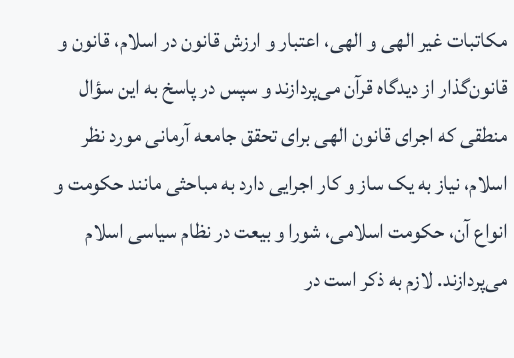مکاتبات غیر الهی و الهی، اعتبار و ارزش قانون در اسلام،‌ قانون و قانون‌گذار از دیدگاه قرآن می‌پردازند و سپس در پاسخ به این سؤال منطقی که اجرای قانون الهی برای تحقق جامعه آرمانی مورد نظر اسلام، نیاز به یک ساز و کار اجرایی دارد به مباحثی مانند حکومت و انواع آن، حکومت اسلامی، شورا و بیعت در نظام سیاسی اسلام می‌پردازند. لازم به ذکر است در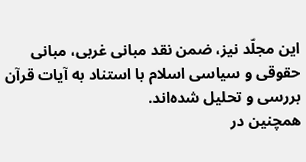این مجلّد نیز، ضمن نقد مبانی غربی، مبانی حقوقی و سیاسی اسلام با استناد به آیات قرآن بررسی و تحلیل شده‌اند.
همچنین در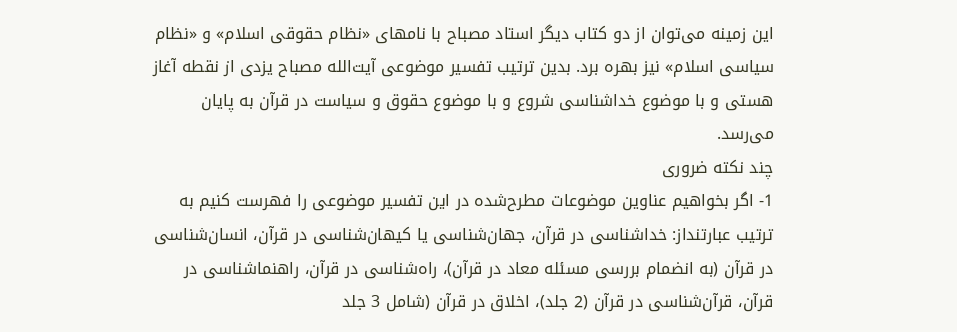این زمینه می‌توان از دو کتاب دیگر استاد مصباح با نامهای «نظام حقوقی اسلام» و «نظام سیاسی اسلام» نیز بهره برد. بدین ترتیب تفسیر موضوعی آیت‌الله مصباح یزدی از نقطه آغاز هستی و با موضوع خداشناسی شروع و با موضوع حقوق و سیاست در قرآن به پایان می‌رسد.
چند نکته ضروری
1- اگر‌ بخواهیم عناوین موضوعات مطرح‌شده در این تفسیر موضوعی را فهرست کنیم به ترتیب عبارتنداز: خداشناسی در قرآن، جهان‌شناسی یا کیهان‌شناسی در قرآن، انسان‌شناسی در قرآن‌ (به انضمام بررسی مسئله معاد در قرآن)، راه‌شناسی در قرآن، راهنماشناسی در قرآن، قرآن‌شناسی در قرآن (2 جلد)، اخلاق در قرآن (شامل 3 جلد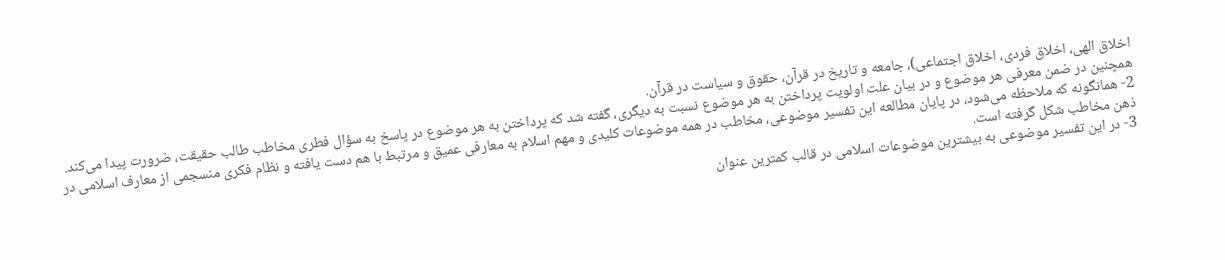اخلاق الهی، اخلاق فردی، اخلاق اجتماعی)، جامعه و تاریخ در قرآن، حقوق و سیاست در قرآن.
همچنین در ضمن معرفی هر موضوع و در بیان علت اولویت پرداختن به هر موضوع نسبت به دیگری، گفته شد که پرداختن به هر موضوع در پاسخ به سؤال فطری مخاطب طالب‌ حقیقت، ضرورت پیدا می‌کند.
2- همانگونه که ملاحظه‌ می‌شود، در پایان مطالعه این تفسیر موضوعی، مخاطب در همه موضوعات کلیدی و مهم اسلام به معارفی عمیق و مرتبط با هم دست یافته و نظام فکری منسجمی از معارف اسلامی در ذهن مخاطب شکل گرفته است.
3- در این تفسیر موضوعی به بیشترین موضوعات اسلامی در قالب کمترین عنوان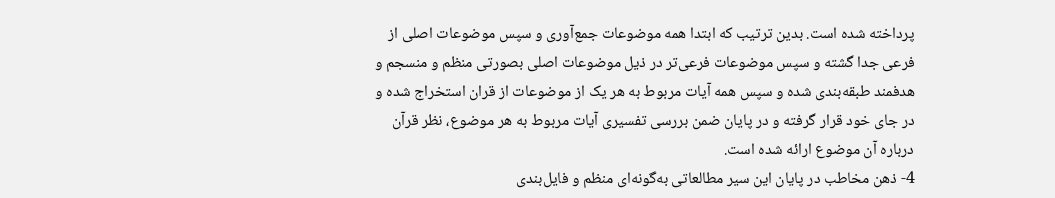پرداخته شده است. بدین ترتیب که ابتدا همه موضوعات جمع‌آوری و سپس موضوعات اصلی از فرعی جدا گشته و سپس موضوعات فرعی‌تر در ذیل موضوعات اصلی بصورتی منظم و منسجم و هدفمند طبقه‌بندی شده و سپس همه آیات مربوط به هر یک از موضوعات از قران استخراج شده و در جای خود قرار گرفته و در پایان ضمن بررسی تفسیری آیات مربوط به هر موضوع، نظر قرآن درباره آن موضوع ارائه شده است.
4- ذهن مخاطب در پایان این سیر مطالعاتی به‌گونه‌ای منظم و فایل‌بندی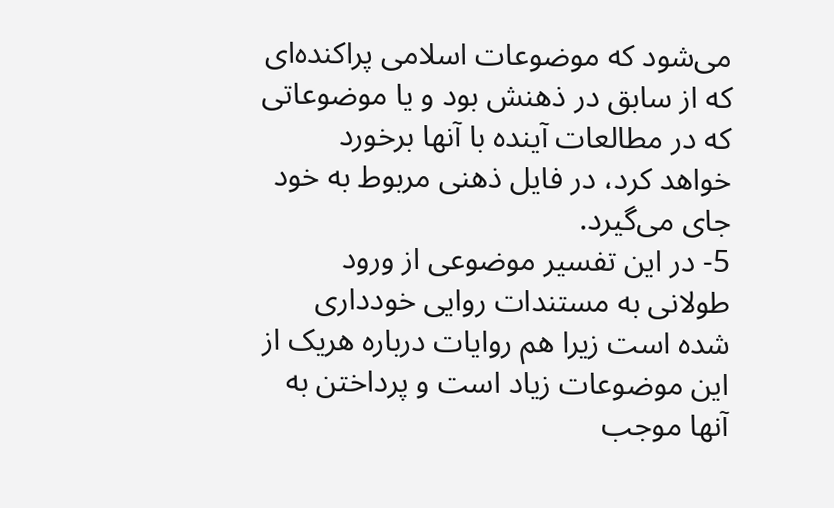می‌شود که موضوعات اسلامی پراکنده‌ای که از سابق در ذهنش بود و یا موضوعاتی که در مطالعات آینده با آنها برخورد خواهد کرد، در فایل ذهنی مربوط به خود جای می‌گیرد.
5- در این تفسیر موضوعی از ورود طولانی به مستندات روایی خودداری شده است زیرا هم روایات درباره هریک از این موضوعات زیاد است و پرداختن به آنها موجب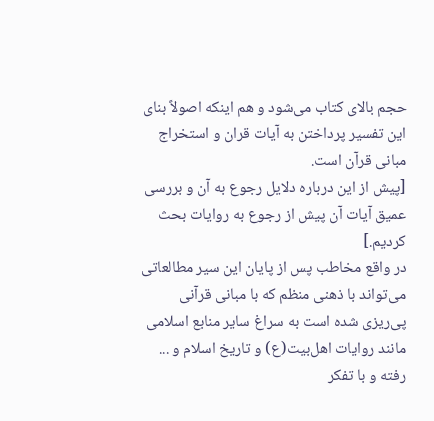حجم بالای کتاب می‌شود و هم اینکه اصولاً بنای این تفسیر پرداختن به آیات قران و استخراج مبانی قرآن است.
[پیش از این درباره دلایل رجوع به آن و بررسی عمیق آیات آن پیش از رجوع به روایات بحث کردیم.]
در واقع مخاطب پس از پایان این سیر مطالعاتی می‌تواند با ذهنی منظم که با مبانی قرآنی پی‌ریزی شده است به سراغ سایر منابع اسلامی مانند روایات اهل‌بیت(ع) و تاریخ اسلام و ... رفته و با تفکر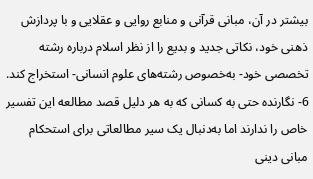بیشتر در آن، مبانی قرآنی و منابع روایی و عقلایی و با پردازش ذهنی خود، نکاتی جدید و بدیع را از نظر اسلام درباره رشته تخصصی خود- به‌خصوص رشته‌های علوم انسانی- استخراج کند.
6- نگارنده حتی به کسانی که به هر دلیل قصد مطالعه این تفسیر خاص را ندارند اما به‌دنبال یک سیر مطالعاتی برای استحکام مبانی دینی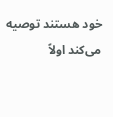خود هستند توصیه می‌کند اولاً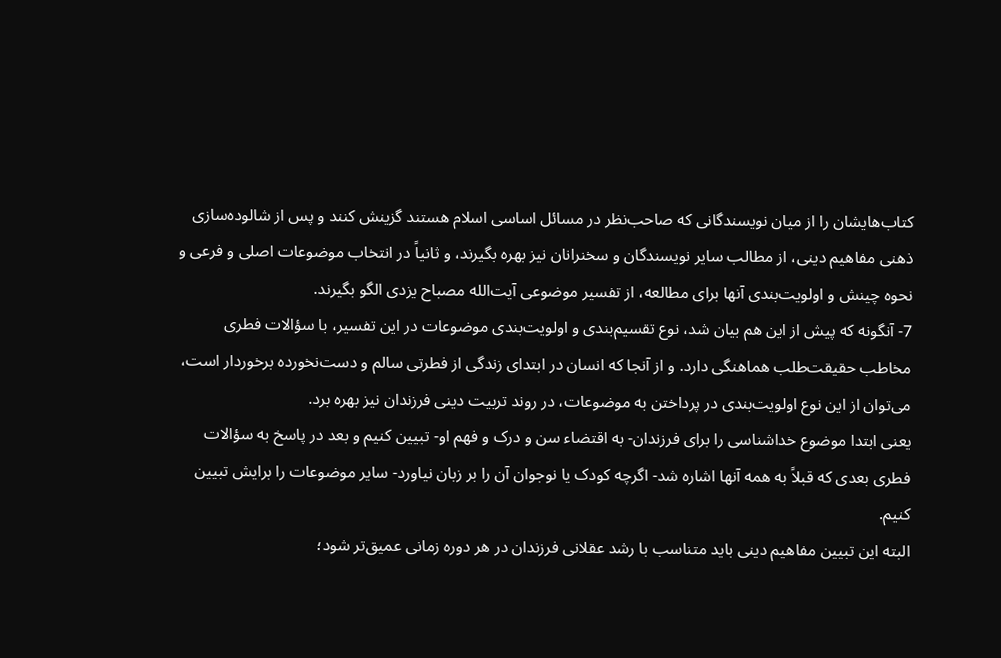کتاب‌هایشان را از میان نویسندگانی که صاحب‌نظر در مسائل اساسی اسلام هستند گزینش کنند و پس از شالوده‌سازی ذهنی مفاهیم دینی، از مطالب سایر نویسندگان و سخنرانان نیز بهره بگیرند، و ثانیاً در انتخاب موضوعات اصلی و فرعی و نحوه چینش و اولویت‌بندی آنها برای مطالعه، از تفسیر موضوعی آیت‌الله مصباح یزدی الگو بگیرند.
7- آنگونه که پیش از این هم بیان شد، نوع تقسیم‌بندی و اولویت‌بندی موضوعات در این تفسیر، با سؤالات فطری مخاطب حقیقت‌طلب هماهنگی دارد. و از آنجا که انسان در ابتدای زندگی از فطرتی سالم و دست‌نخورده برخوردار است، می‌توان از این نوع اولویت‌بندی در پرداختن به موضوعات، در روند تربیت دینی فرزندان نیز بهره برد.
یعنی ابتدا موضوع خداشناسی را برای فرزندان- به اقتضاء سن و درک و فهم او- تبیین کنیم و بعد در پاسخ به سؤالات فطری بعدی که قبلاً به همه آنها اشاره شد- اگرچه کودک یا نوجوان آن را بر زبان نیاورد- سایر موضوعات را برایش تبیین کنیم.
البته این تبیین مفاهیم دینی باید متناسب با رشد عقلانی فرزندان در هر دوره زمانی عمیق‌تر شود؛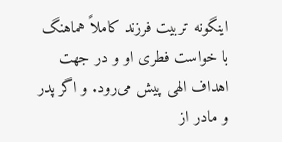اینگونه تربیت فرزند کاملاً هماهنگ با خواست فطری او و در جهت اهداف الهی پیش می‌رود. و اگر پدر و مادر از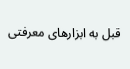قبل به ابزارهای معرفتی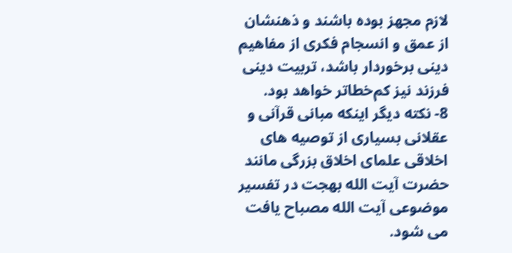لازم مجهز بوده باشند و ذهنشان از عمق و انسجام فکری از مفاهیم دینی برخوردار باشد،‌ تربیت دینی فرزند نیز کم‌خطاتر خواهد بود.
8- نکته دیگر اینکه مبانی قرآنی و عقلانی بسیاری از توصیه های اخلاقی علمای اخلاق بزرگی مانند حضرت آیت الله بهجت در تفسیر موضوعی آیت الله مصباح یافت می شود.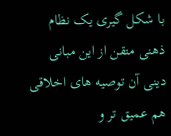با شکل گیری یک نظام ذهنی متقن از این مبانی دینی آن توصیه های اخلاقی هم عمیق تر و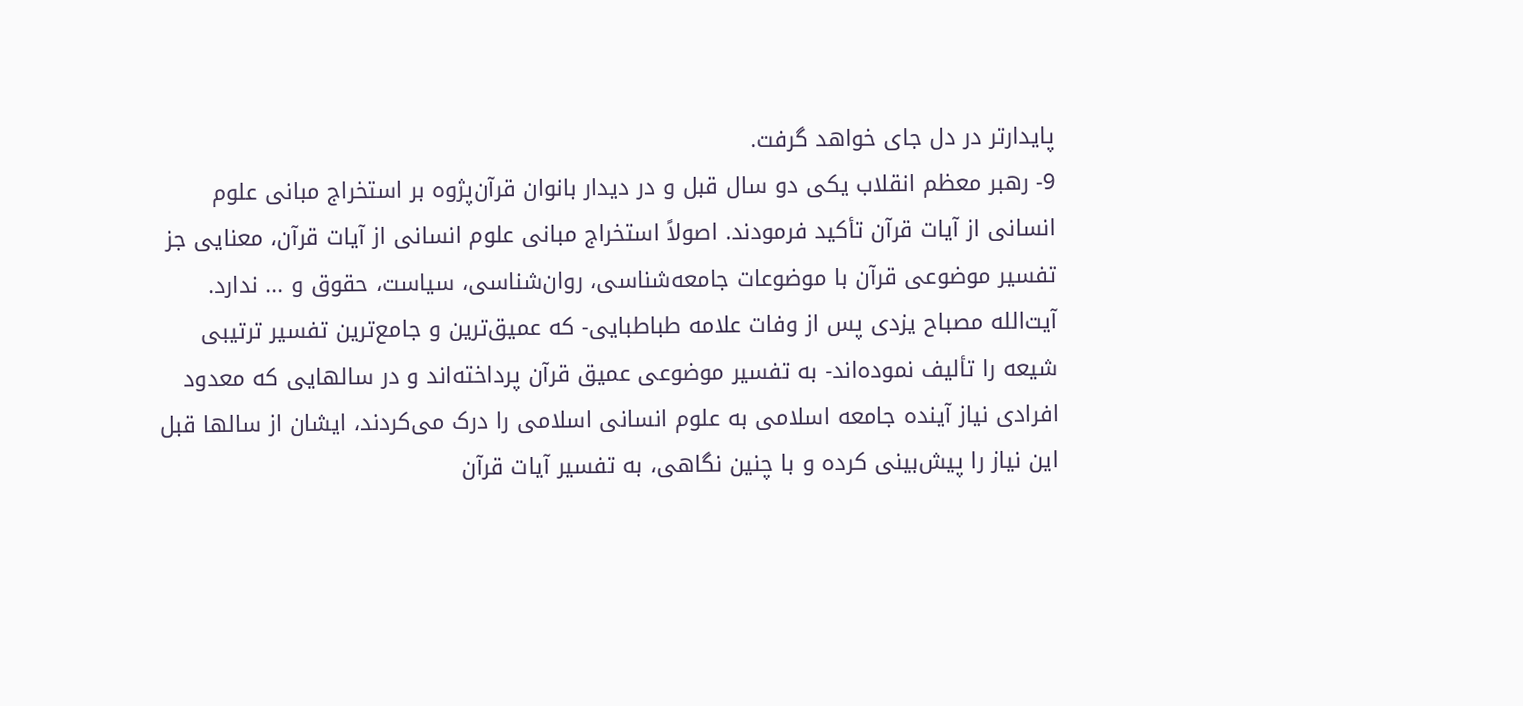پایدارتر در دل جای خواهد گرفت.
9- رهبر معظم انقلاب یکی دو سال قبل و در دیدار بانوان قرآن‌پژوه بر استخراج مبانی علوم انسانی از آیات قرآن تأکید فرمودند. اصولاً استخراج مبانی علوم انسانی از آیات قرآن، معنایی جز تفسیر موضوعی قرآن با موضوعات جامعه‌شناسی، روان‌شناسی، سیاست، حقوق و ... ندارد.
آیت‌الله مصباح یزدی پس از وفات علامه طباطبایی- که عمیق‌ترین و جامع‌ترین تفسیر ترتیبی شیعه را تألیف نموده‌اند- به تفسیر موضوعی عمیق قرآن پرداخته‌اند و در سالهایی که معدود افرادی نیاز آینده جامعه اسلامی به علوم انسانی اسلامی را درک می‌کردند، ایشان از سالها قبل این نیاز را پیش‌بینی کرده و با چنین نگاهی، به تفسیر آیات قرآن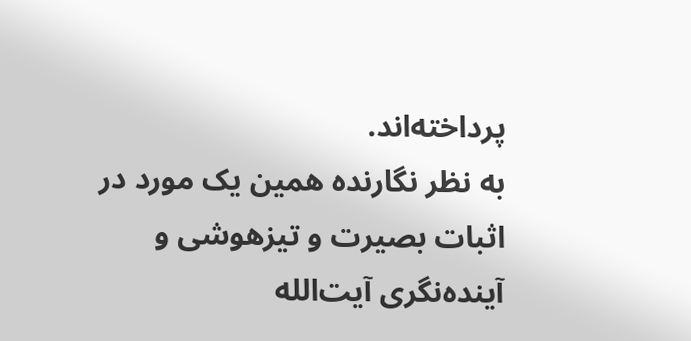پرداخته‌اند.
به نظر نگارنده همین یک مورد در اثبات بصیرت و تیزهوشی و آینده‌نگری آیت‌الله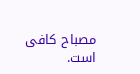مصباح کافی است.